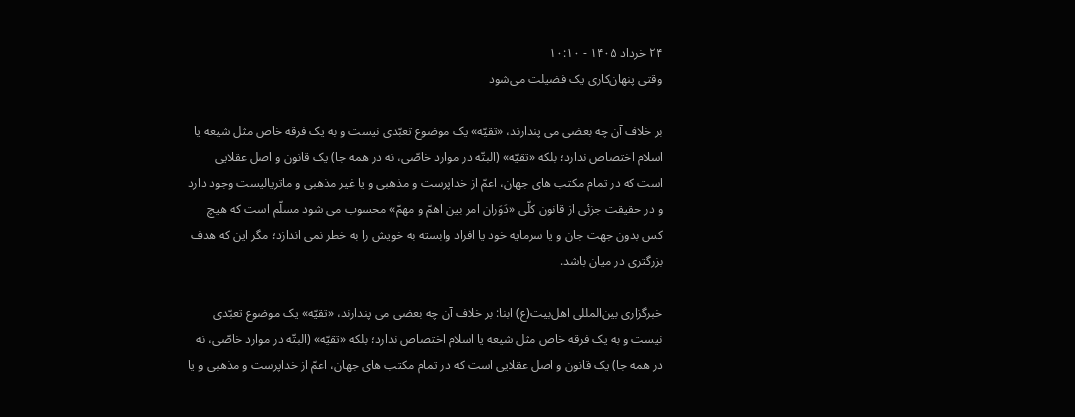۲۴ خرداد ۱۴۰۵ - ۱۰:۱۰
وقتی پنهان‌کاری یک فضیلت می‌شود

بر خلاف آن چه بعضی می پندارند، «تقیّه» یک موضوع تعبّدی نیست و به یک فرقه خاص مثل شیعه یا اسلام اختصاص ندارد؛ بلکه «تقیّه» (البتّه در موارد خاصّی، نه در همه جا) یک قانون و اصل عقلایی است که در تمام مکتب های جهان، اعمّ از خداپرست و مذهبی و یا غیر مذهبی و ماتریالیست وجود دارد و در حقیقت جزئی از قانون کلّی «دَوَران امر بین اهمّ و مهمّ» محسوب می شود مسلّم است که هیچ کس بدون جهت جان و یا سرمایه خود یا افراد وابسته به خویش را به خطر نمی اندازد؛ مگر این که هدف بزرگتری در میان باشد.

خبرگزاری بین‌المللی اهل‌بیت(ع) ابنا: بر خلاف آن چه بعضی می پندارند، «تقیّه» یک موضوع تعبّدی نیست و به یک فرقه خاص مثل شیعه یا اسلام اختصاص ندارد؛ بلکه «تقیّه» (البتّه در موارد خاصّی، نه در همه جا) یک قانون و اصل عقلایی است که در تمام مکتب های جهان، اعمّ از خداپرست و مذهبی و یا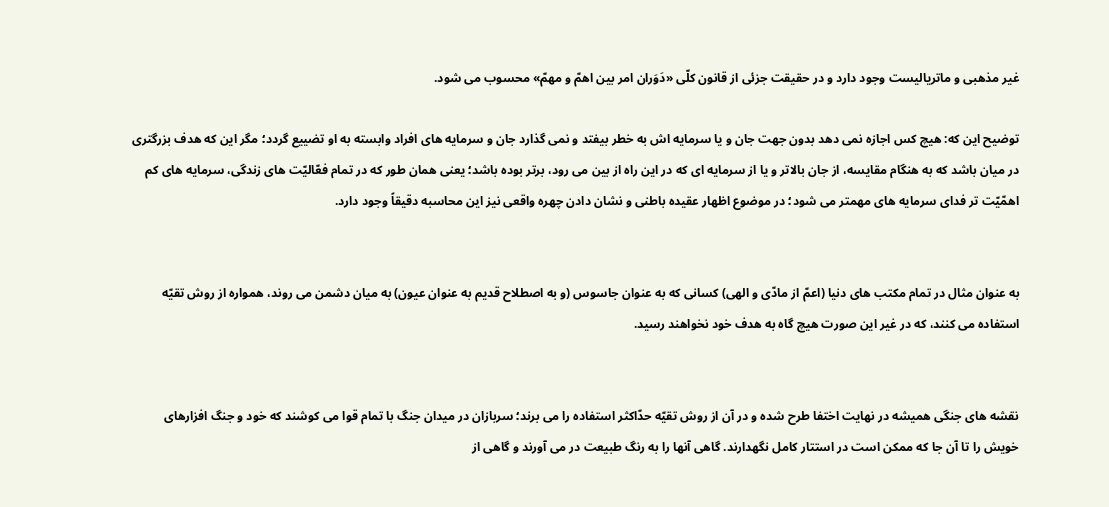غیر مذهبی و ماتریالیست وجود دارد و در حقیقت جزئی از قانون کلّی «دَوَران امر بین اهمّ و مهمّ» محسوب می شود.

توضیح این که: هیچ کس اجازه نمی دهد بدون جهت جان و یا سرمایه اش به خطر بیفتد و نمی گذارد جان و سرمایه های افراد وابسته به او تضییع گردد؛ مگر این که هدف بزرگتری در میان باشد که به هنگام مقایسه، از جان بالاتر و یا از سرمایه ای که در این راه از بین می رود، برتر بوده باشد؛ یعنی همان طور که در تمام فعّالیّت های زندگی، سرمایه های کم اهمّیّت تر فدای سرمایه های مهمتر می شود؛ در موضوع اظهار عقیده باطنی و نشان دادن چهره واقعی نیز این محاسبه دقیقاً وجود دارد.


به عنوان مثال در تمام مکتب های دنیا (اعمّ از مادّی و الهی) کسانی که به عنوان جاسوس (و به اصطلاح قدیم به عنوان عیون) به میان دشمن می روند، همواره از روش تقیّه استفاده می کنند، که در غیر این صورت هیچ گاه به هدف خود نخواهند رسید.


نقشه های جنگی همیشه در نهایت اختفا طرح شده و در آن از روش تقیّه حدّاکثر استفاده را می برند؛ سربازان در میدان جنگ با تمام قوا می کوشند که خود و جنگ افزارهای خویش را تا آن جا که ممکن است در استتار کامل نگهدارند. گاهی آنها را به رنگ طبیعت در می آورند و گاهی از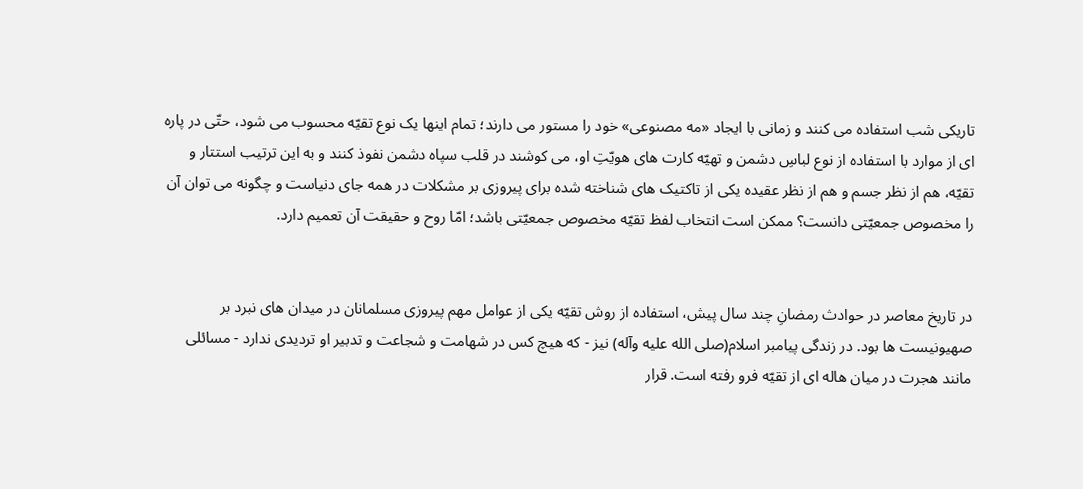تاریکی شب استفاده می کنند و زمانی با ایجاد «مه مصنوعی» خود را مستور می دارند؛ تمام اینها یک نوع تقیّه محسوب می شود، حتّی در پاره ای از موارد با استفاده از نوع لباسِ دشمن و تهیّه کارت های هویّتِ او، می کوشند در قلب سپاه دشمن نفوذ کنند و به این ترتیب استتار و تقیّه، هم از نظر جسم و هم از نظر عقیده یکی از تاکتیک های شناخته شده برای پیروزی بر مشکلات در همه جای دنیاست و چگونه می توان آن را مخصوص جمعیّتی دانست؟ ممکن است انتخاب لفظ تقیّه مخصوص جمعیّتی باشد؛ امّا روح و حقیقت آن تعمیم دارد.


در تاریخ معاصر در حوادث رمضانِ چند سال پیش، استفاده از روش تقیّه یکی از عوامل مهم پیروزی مسلمانان در میدان های نبرد بر صهیونیست ها بود. در زندگی پیامبر اسلام(صلی الله علیه وآله) نیز - که هیچ کس در شهامت و شجاعت و تدبیر او تردیدی ندارد - مسائلی مانند هجرت در میان هاله ای از تقیّه فرو رفته است. قرار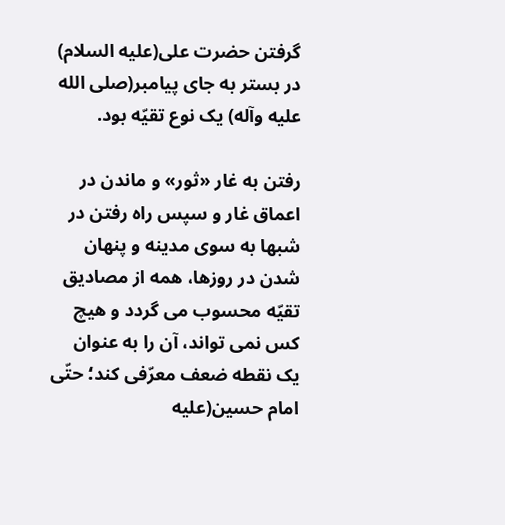گرفتن حضرت علی(علیه السلام) در بستر به جای پیامبر(صلی الله علیه وآله) یک نوع تقیّه بود.

رفتن به غار «ثور» و ماندن در اعماق غار و سپس راه رفتن در شبها به سوی مدینه و پنهان شدن در روزها، همه از مصادیق تقیّه محسوب می گردد و هیچ کس نمی تواند، آن را به عنوان یک نقطه ضعف معرّفی کند؛ حتّی امام حسین(علیه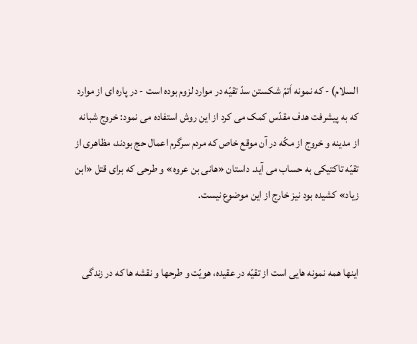السلام) - که نمونه اَتمّ شکستن سدّ تقیّه در موارد لزوم بوده است - در پاره ای از موارد که به پیشرفت هدف مقدّس کمک می کرد از این روش استفاده می نمود: خروج شبانه از مدینه و خروج از مکّه در آن موقع خاص که مردم سرگرم اعمال حج بودند، مظاهری از تقیّه تاکتیکی به حساب می آید. داستان «هانی بن عروه» و طرحی که برای قتل «ابن زیاد» کشیده بود نیز خارج از این موضوع نیست.


اینها همه نمونه هایی است از تقیّه در عقیده، هویّت و طرحها و نقشه ها که در زندگی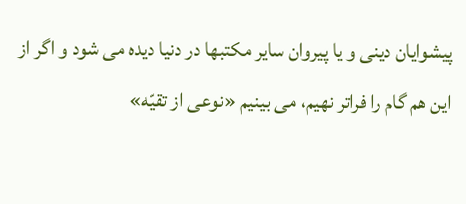پیشوایان دینی و یا پیروان سایر مکتبها در دنیا دیده می شود و اگر از این هم گام را فراتر نهیم، می بینیم «نوعی از تقیّه»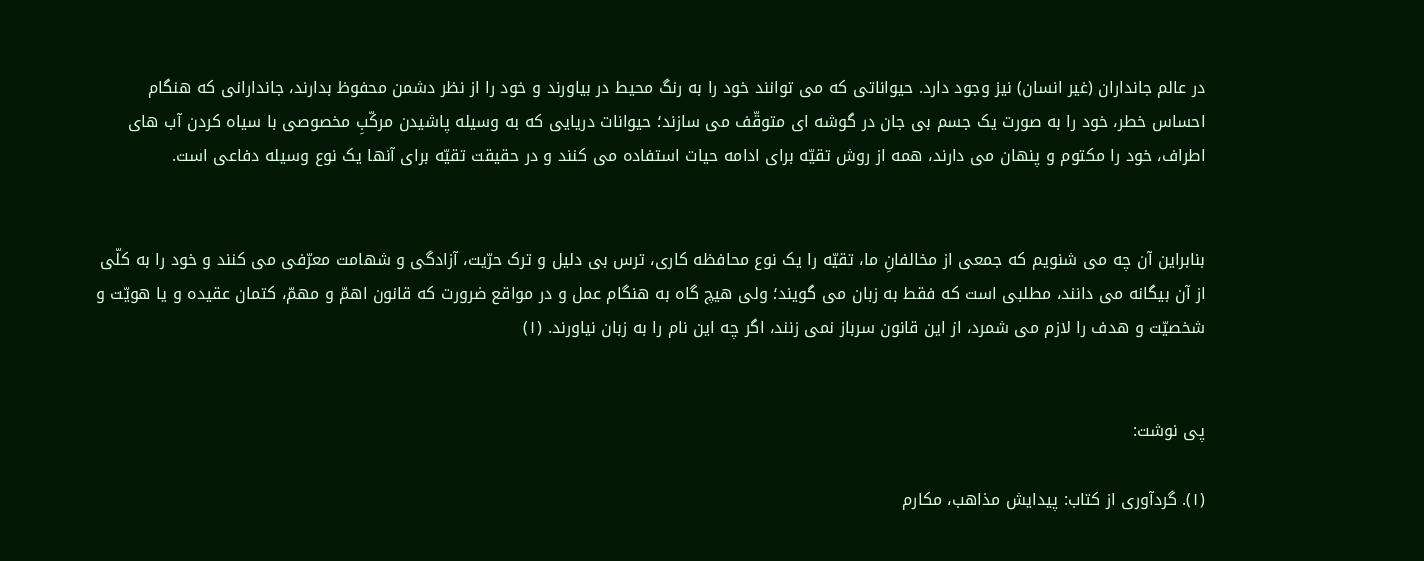در عالم جانداران (غیر انسان) نیز وجود دارد. حیواناتی که می توانند خود را به رنگ محیط در بیاورند و خود را از نظر دشمن محفوظ بدارند، جاندارانی که هنگام احساس خطر، خود را به صورت یک جسم بی جان در گوشه ای متوقّف می سازند؛ حیوانات دریایی که به وسیله پاشیدن مرکّبِ مخصوصی با سیاه کردن آب های اطراف، خود را مکتوم و پنهان می دارند، همه از روش تقیّه برای ادامه حیات استفاده می کنند و در حقیقت تقیّه برای آنها یک نوع وسیله دفاعی است.


بنابراین آن چه می شنویم که جمعی از مخالفانِ ما، تقیّه را یک نوع محافظه کاری، ترس بی دلیل و ترک حرّیت، آزادگی و شهامت معرّفی می کنند و خود را به کلّی از آن بیگانه می دانند، مطلبی است که فقط به زبان می گویند؛ ولی هیچ گاه به هنگام عمل و در مواقع ضرورت که قانون اهمّ و مهمّ، کتمان عقیده و یا هویّت و شخصیّت و هدف را لازم می شمرد، از این قانون سرباز نمی زنند، اگر چه این نام را به زبان نیاورند. (۱)


پی نوشت:

(۱). گردآوری از کتاب: پیدایش مذاهب، مکارم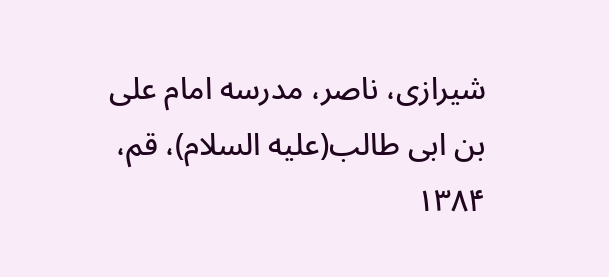شیرازی، ناصر، مدرسه امام علی بن ابی طالب(علیه السلام)، قم، ۱۳۸۴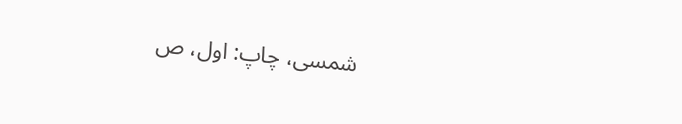شمسی، چاپ: اول، ص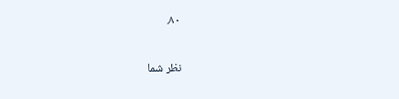۸۰.

نظر شما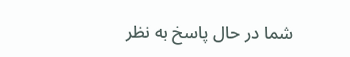شما در حال پاسخ به نظر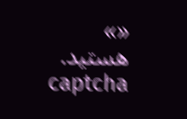«» هستید.
captcha